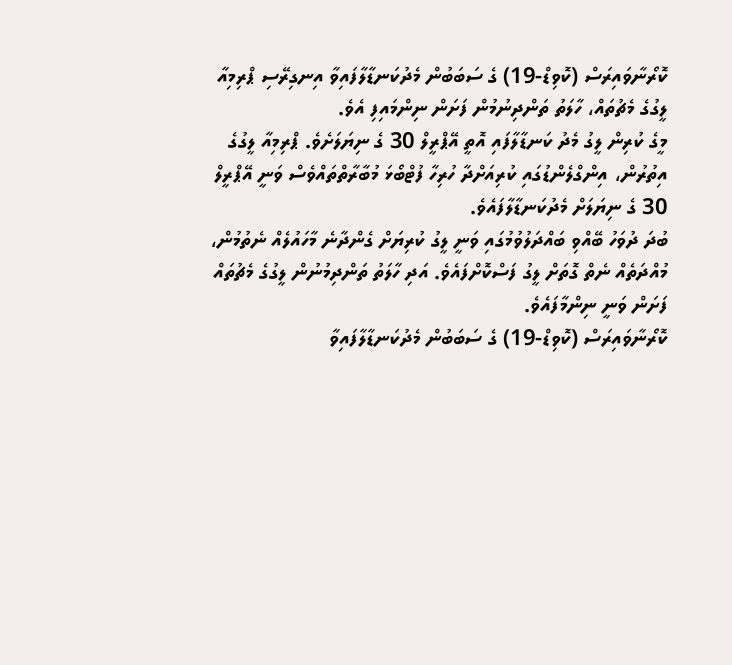ކޮރޯނާވައިރަސް (ކޮވިޑް-19) ގެ ސަބަބުން މެދުކަނޑާލާފައިވާ އިނގިރޭސި ޕްރިމިއާ ލީގުގެ މެޗުތައް، ހާލަތު ތަންދިނުމުން ފަށަން ނިންމައިފި އެވެ.
މީގެ ކުރިން ލީގު މެދު ކަނޑާލާފައި އޮތީ އޭޕްރީލް 30 ގެ ނިޔަލަށެވެ. ޕްރިމިއާ ލީގުގެ އިތުރުން، އިންގްލެންޑުގައި ކުރިއަށްދާ ހުރިހާ ފުޓްބޯޅަ މުބާރާތްތައްވެސް ވަނީ އޭޕްރީލް 30 ގެ ނިޔަލަށް މެދުކަނޑާލާފައެވެ.
ބުދަ ދުވަހު ބޭއްވި ބައްދަލުވުމުގައި ވަނީ ލީގު ކުރިޔަށް ގެންދާނެ މާހައުލެއް ނެތުމުން، މުއްދަތެއް ނެތް ގޮތަށް ލީގު ފަސްކޮށްފައެވެ. އަދި ހާލަތު ތަންދިމުނުން ލީގުގެ މެޗުތައް ފަށަން ވަނީ ނިންމާފައެވެ.
ކޮރޯނާވައިރަސް (ކޮވިޑް-19) ގެ ސަބަބުން މެދުކަނޑާލާފައިވާ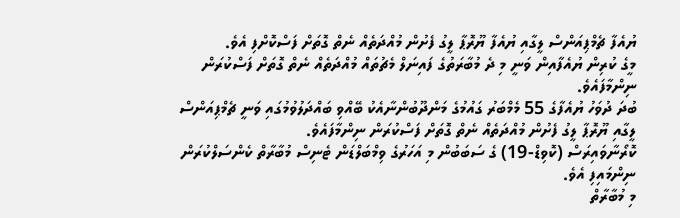ޔުއެފާ ޗެމްޕިއަންސް ލީގާއި ޔުއެފާ ޔޫރޮޕާ ލީގު ފެށުން މުއްދަތެއް ނެތް ގޮތަށް ފަސްކޮށްފި އެވެ.
މީގެ ކުރިން ޔުއެފާއިން ވަނީ މި ދެ މުބާރަތުގެ ފައިނަލް މެޗުތައް މުއްދަތެއް ނެތް ގޮތަށް ފަސްކުރަން ނިންމާފައެވެ.
ބުދަ ދުވަހު ޔުއެފާގެ 55 މެމްބަރު ގައުމުގެ މަންދޫބުންނާއެކު ބޭއްވި ބައްދަލުވުމުގައި ވަނީ ޗެމްޕިއަންސް ލީގާއި ޔޫރޮޕާ ލީގު ފެށުން މުއްދަތެއް ނެތް ގޮތަށް ފަސްކުރަން ނިންމާފައެވެ.
ކޮރޯނާވައިރަސް (ކޮވިޑް-19) ގެ ސަބަބުން މި އަހަރުގެ ވިމްބަލްޑަން ޓެނިސް މުބާރާތް ކެންސަލްކުރަން ނިންމައިފި އެވެ.
މި މުބާރާތް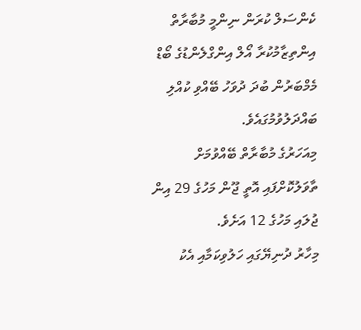ކެންސަލް ކުރަން ނިންމީ މުބާރާތް އިންތިޒާމުކުރާ އޯލް އިންގްލެންޑުގެ ބޯޑް މެމްބަރުން ބުދަ ދުވަހު ބޭއްވި ކުއްލި ބައްދަލުވުމުގައެވެ.
މިއަހަރުގެ މުބާރާތް ބޭއްވުމަށް ތާވަލުކޮށްފައި އޮތީ ޖޫން މަހުގެ 29 އިން ޖުލައި މަހުގެ 12 އަށެވެ.
މިހާރު ދުނިޔޭގައި ހަލުވިކަމާއި އެކު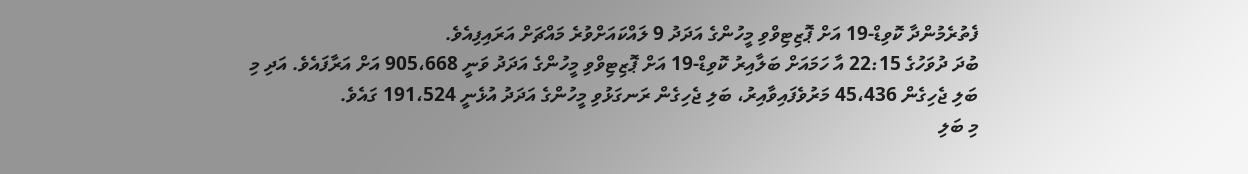ފެތުރެމުންދާ ކޮވިޑް-19 އަށް ޕޮޒިޓިވްވި މީހުންގެ އަދަދު 9 ލައްކައަށްވުރެ މައްޗަށް އަރައިފިއެވެ.
ބުދަ ދުވަހުގެ 22:15 އާ ހަމައަށް ބަލާއިރު ކޮވިޑް-19 އަށް ޕޮޒިޓިވްވި މީހުންގެ އަދަދު ވަނީ 905،668 އަށް އަރާފައެވެ. އަދި މި ބަލި ޖެހިގެން 45،436 މަރުވެފައިވާއިރު، ބަލި ޖެހިގެން ރަނގަޅުވި މީހުންގެ އަދަދު އުޅެނީ 191،524 ގައެވެ.
މި ބަލި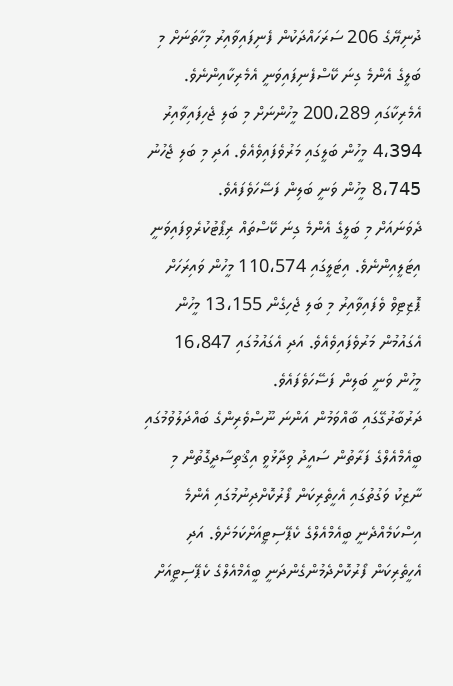ދުނިޔޭގެ 206 ސަރަހައްދަކުން ފެނިފައިވާއިރު މިހާތަނަށް މި ބަލީގެ އެންމެ ގިނަ ކޭސްފެނިފައިވަނީ އެމެރިކާއިންނެވެ. އެމެރިކާގައި 200،289 މީހުންނަށް މި ބަލި ޖެހިފައިވާއިރު 4،394 މީހުން ބަލީގައި މަރުވެފައިވެއެވެ. އަދި މި ބަލި ޖެހުނު 8،745 މީހުން ވަނީ ބަލިން ފަސޭހަވެފައެވެ.
ދެވަނައަށް މި ބަލީގެ އެންމެ ގިނަ ކޭސްތައް ރިޕޯޓުކުރެވިފައިވަނީ އިޓަލީއިންނެވެ. އިޓަލީގައި 110،574 މީހުން ވައިރަހަށް ޕޮޒިޓިވް ވެފައިވާއިރު މި ބަލި ޖެހިގެން 13،155 މީހުން އެގައުމުން މަރުވެފައިވެއެވެ. އަދި އެގައުމުގައި 16،847 މީހުން ވަނީ ބަލިން ފަސޭހަވެފައެވެ.
ދަރުބާރުގޭގައި ބާއްވަމުން އަންނަ ނޫސްވެރިންގެ ބައްދަލުވުމުގައި ބީއެމްއެލްގެ ފަރާތުން ސައީދު ވިދާޅުވީ އިޤްތިސާދީގޮތުން މި ނާޒިކު ވަގުތުގައި އެހީތެރިކަން ފޯރުކޮށްދިނުމުގައި އެންމެ އިސްކަމެއްދެނީ ބީއެމްއެލްގެ ކެޕޭސިޓީއަށްކަމަށެވެ. އަދި އެހީތެރިކަން ފޯރުކޮށްދެމުންގެންދަނީ ބީއެމްއެލްގެ ކެޕޭސިޓީއަށް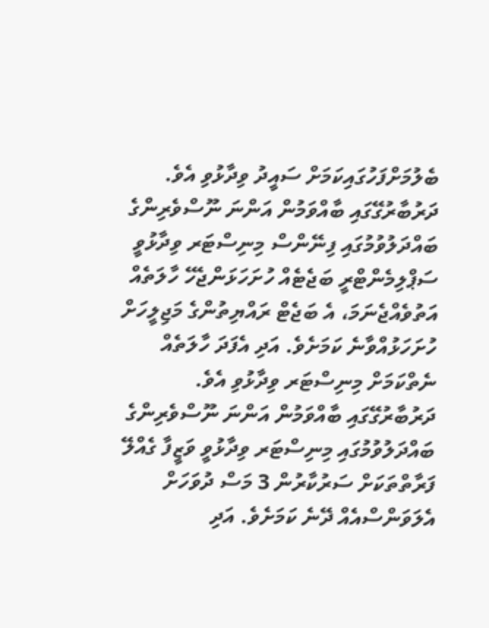ބެލުމަށްފަހުގައިކަމަށް ސައީދު ވިދާޅުވި އެވެ.
ދަރުބާރުގޭގައި ބާއްވަމުން އަންނަ ނޫސްވެރިންގެ ބައްދަލުވުމުގައި ފިނޭންސް މިނިސްޓަރ ވިދާޅުވީ ސަޕްލިމެންޓްރީ ބަޖެޓެއް ހުށަހަޅަންޖެހޭ ހާލަތެއް އަތުވެއްޖެނަމަ، އެ ބަޖެޓް ރައްޔިތުންގެ މަޖިލީހަށް ހުށަހަޅުއްވާނެ ކަމަށެވެ. އަދި އެފަދަ ހާލަތެއް ނެތްކަމަށް މިނިސްޓަރ ވިދާޅުވި އެވެ.
ދަރުބާރުގޭގައި ބާއްވަމުން އަންނަ ނޫސްވެރިންގެ ބައްދަލުވުމުގައި މިނިސްޓަރ ވިދާޅުވީ ވަޒީފާ ގެއްލޭ ފަރާތްތަކަށް ސަރުކާރުން 3 މަސް ދުވަހަށް އެލަވަންސްއެއް ދޭނެ ކަމަށެވެ. އަދި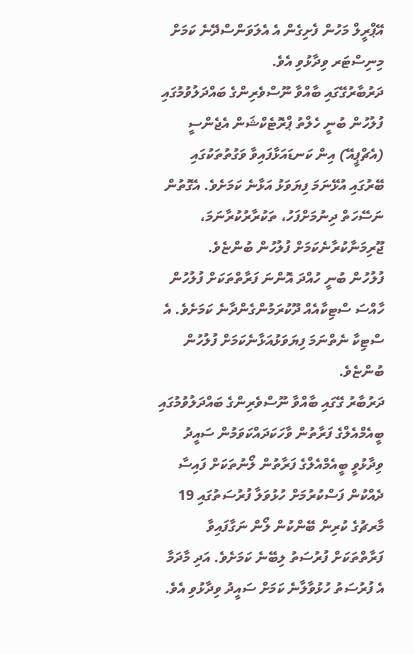އޭޕްރީލް މަހުން ފެށިގެން އެ އެލަވަންސްދޭނެ ކަމަށް މިނިސްޓަރ ވިދާޅުވި އެވެ.
ދަރުބާރުގޭގައި ބާއްވާ ނޫސްވެރިންގެ ބައްދަލުވުމުގައި ފުލުހުން ބުނީ ހެލްތު ޕްރޮޓެކްޝަން އެޖެންސީ (އެޗްޕީއޭ) އިން ކަނޑައަޅާފައިވާ ވަގުތުތަކުގައި ބޭރުގައި އުޅޭނަމަ ފިޔަވަޅު އަޅާނެ ކަމަށެވެ. އެގޮތުން ނަސޭހަތް ދިނުމަށްފަހު، ތަކުރާރުކުރާނަމަ، ޖޫރިމަނާކުރާނެކަމަށް ފުލުހުން ބުންޏެވެ.
ފުލުހުން ބުނީ ހުއްދަ އޮންނަ ފަރާތްތަކަށް ފުލުހުން ހާއްސަ ސްޓިކާއެއް ދޫކުރަމުންގެންދާނެ ކަމަށެވެ. އެ ސްޓިކާ ނެތްނަމަ ފިޔަވަޅުއަޅާނެކަމަށް ފުލުހުން ބުންޏެވެ.
ދަރުބާރު ގޭގައި ބާއްވާ ނޫސްވެރިންގެ ބައްދަލުވުމުގައި ބީއެމްއެލްގެ ފަރާތުން ވާހަކަދައްކަވަމުން ސައީދު ވިދާޅުވީ ބީއެމްއެލްގެ ފަރާތުން ލޯނުތަކަށް ފައިސާ ދެއްކުން ފަސްކުރުމަށް ހުޅުވަލާ ފުރުސަތުގައި 19 މާރޗުގެ ކުރިން ބޭންކުން ލޯން ނަގާފައިވާ ފަރާތްތަކަށް ފުރުސަތު ލިބޭނެ ކަމަށެވެ. އަދި މާދަމާ އެ ފުރުސަތު ހުޅުވާލާނެ ކަމަށް ސައީދު ވިދާޅުވި އެވެ.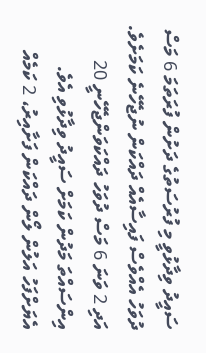ސައީދު ވިދާޅުވީ މި ފުރުސަތުގެ ދަށުން ފުރަތަމަ 6 މަސް ދުވަހު އެއްވެސް ފައިސާއެއް ދައްކަން ނުޖެހޭނެ ކަމަށެވެ. އަދި 2 ވަނަ 6 މަސް ދުވަހު ދައްކަވަންޖެހޭނީ 20 އިންސައްތަ މަދުން ކަމަށް ސައީދު ވިދާޅުވި އެވެ. އެޔަށްފަހު އަލުން ލޯން ދައްކަން ފަށާއިރު، 2 ކަމެއް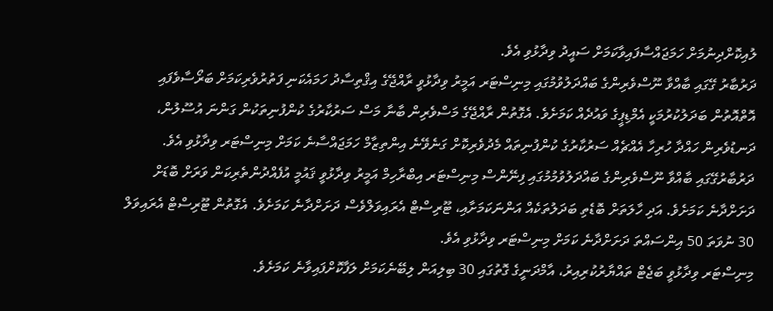ލުއިކޮށްދިނުމަށް ހަމަޖައްސާފައިވާކަމަށް ސައީދު ވިދާޅުވި އެވެ.
ދަރުބާރު ގޭގައި ބާއްވާ ނޫސްވެރިންގެ ބައްދަލުވުމުގައި މިނިސްޓަރ އަމީރު ވިދާޅުވީ ރާއްޖޭގެ އިޤްތިސާދު ހަމައެކަނި ފަތުރުވެރިކަމަށް ބަރޯސާވެފައި އޮތްއޮތުން ބަދަލުކުރުމަކީ އެމްޑިޕީގެ ވައުދެއް ކަމަށެވެ. އެގޮތުން ރާއްޖޭގެ މަސްވެރިން ބާނާ މަސް ސަރުކާރުގެ ކުންފުނިތަކުން ގަންނަ އުސޫލުން، ދަނޑުވެރިން ހައްދާ ހުރިހާ އެއްޗެއް ސަރުކާރުގެ ކުންފުނިތައް މެދުވެރިކޮށް ގަނެވޭނެ އިންތިޒާމް ހަމަޖައްސާނެ ކަމަށް މިނިސްޓަރ ވިދާޅުވި އެވެ.
ދަރުބާރުގޭގައި ބާއްވާ ނޫސްވެރިންގެ ބައްދަލުވުމުމުގައި ފިނޭންސް މިނިސްޓަރ އިބްރާހިމް އަމީރު ވިދާޅުވީ ޤައުމީ އުފެއްދުންތެރިކަން ވަރަށް ބޮޑަށް ދަށަށްދާނެ ކަމަށެވެ. އަދި ހާލަތަށް ބޮޑެތި ބަދަލުތަކެއް އަންނަކަމަށާއި، ޓޫރިސްޓް އެރައިވަލްވެސް ދަށަށްދާނެ ކަމަށެވެ. އެގޮތުން ޓޫރިސްޓް އެރައިވަލް 30 ނުވަތަ 50 އިންސައްތަ ދަށަށްދާނެ ކަމަށް މިނިސްޓަރ ވިދާޅުވި އެވެ.
މިނިސްޓަރ ވިދާޅުވީ ބަޖެޓް ތައްޔާރުކުރިއިރު، އާމްދަނީގެ ގޮތުގައި 30 ބިލިއަން ލިބޭނެކަމަށް ލަފާކޮށްފައިވާނެ ކަމަށެވެ.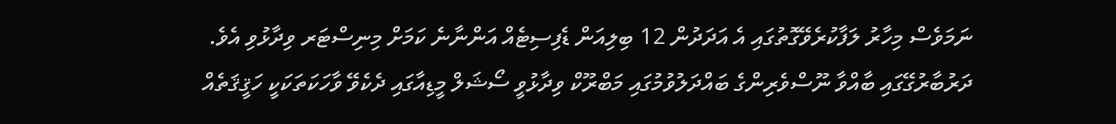ނަމަވެސް މިހާރު ލަފާކުރެވޭގޮތުގައި އެ އަދަދުން 12 ބިލިއަން ޑެފިސިޓެއް އަންނާނެ ކަމަށް މިނިސްޓަރ ވިދާޅުވި އެވެ.
ދަރުބާރުގޭގައި ބާއްވާ ނޫސްވެރިންގެ ބައްދަލުވުމުގައި މަބްރޫކް ވިދާޅުވީ ސޯޝަލް މީޑިއާގައި ދެކެވޭ ވާހަކަތަކަކީ ހަޤީޤަތެއް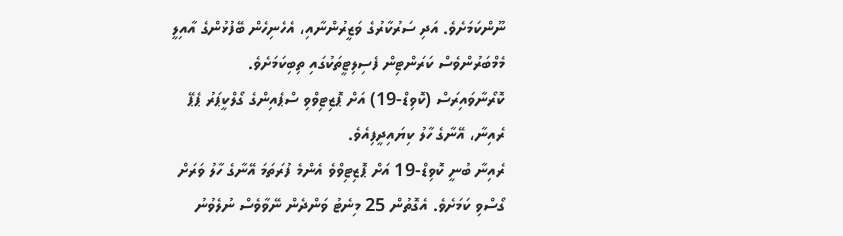ނޫންކަމަށެވެ. އަދި ސަރުކާރުގެ ވަޒީރުންނާއި، އެހެނިހެން ބޭފުޅުންގެ އާއިލީ މެމްބަރުންވެސް ކަރަންޓިން ފެސިލިޓީތަކުގައި ތިބިކަމަށެވެ.
ކޮރޯނާވައިރަސް (ކޮވިޑް-19) އަށް ޕޮޒިޓިވްވި ސްޕެއިންގެ ގޯލްކީޕަރު ޕެޕޭ ރެއިނާ، އޭނާގެ ހާލު ކިޔައިދީފިއެވެ.
ރެއިނާ ބުނީ ކޮވިޑް-19 އަށް ޕޮޒިޓިވްވެ އެންމެ ފުރަތަމަ އޭނާގެ ހާލު ވަރަށް ގޯސްވި ކަމަށެވެ. އެގޮތުން 25 މިނެޓު ވަންދެން ނޭވާވެސް ނުލެވުނު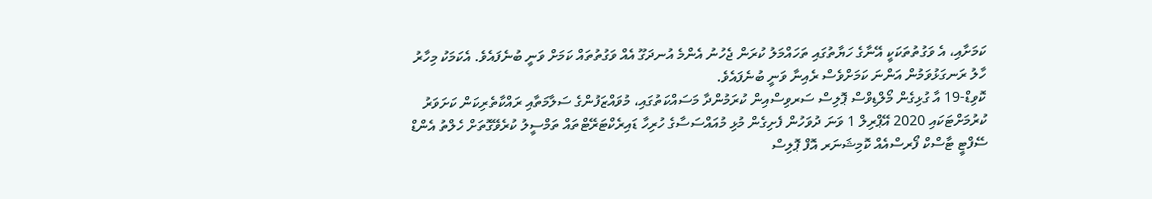ކަމަށާއި، އެ ވަގުތުތަކަކީ އޭނާގެ ހަޔާތުގައި ތަހައްމަލު ކުރަން ޖެހުނު އެންމެ އުނދަގޫ އެއް ވަގުތުތައް ކަމަށް ވަނީ ބުނެފައެވެ. އެކަމަކު މިހާރު ހާލު ރަނގަޅުވަމުން އަންނަ ކަމަށްވެސް ރެއިނާ ވަނީ ބުނެފައެވެ.
ކޮވިޑް-19 އާ ގުޅިގެން މޯލްޑިވްސް ޕޮލިސް ސަރވިސްއިން ކުރަމުންދާ މަސައްކަތުގައި، މުވައްޒަފުންގެ ސަލާމަތާއި ރައްކާތެރިކަން ކަށަވަރު ކުރުމަށްޓަކައި 2020 އޭޕްރިލް 1 ވަނަ ދުވަހުން ފެށިގެން މުޅި މުއައްސަސާގެ ހުރިހާ ޑައިރެކްޓަރޭޓްތައް ތަމްސީލު ކުރެވޭގޮތަށް ހެލްތު އެންޑް ސޭފްޓީ ޓާސްކް ފޯރސްއެއް ކޮމިޝަނަރ އޮފް ޕޮލިސް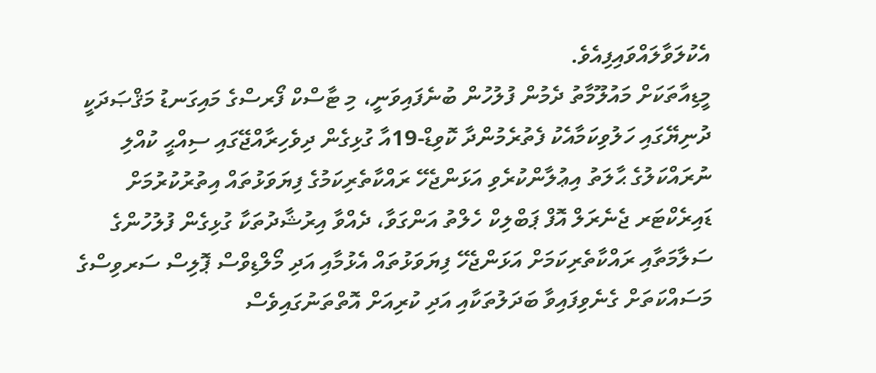އެކުލަވާލައްވައިފިއެވެ.
މީޑިއާތަކަށް މައުލޫމާތު ދެމުން ފުލުހުން ބުނެފައިވަނީ، މި ޓާސްކް ފޯރސްގެ މައިގަނޑު މަޤްޞަދަކީ ދުނިޔޭގައި ހަލުވިކަމާއެކު ފެތުރެމުންދާ ކޮވިޑް-19އާ ގުޅިގެން ދިވެހިރާއްޖޭގައި ސިއްޙީ ކުއްލި ނުރައްކަލުގެ ޙާލަތު އިޢުލާންކުރެވި އަޅަންޖެހޭ ރައްކާތެރިކަމުގެ ފިޔަވަޅުތައް އިތުރުކުރުމަށް ޑައިރެކްޓަރ ޖެނެރަލް އޮފް ޕަބްލިކް ހެލްތު އަންގަވާ، ދެއްވާ އިރުޝާދުތަކާ ގުޅިގެން ފުލުހުންގެ ސަލާމަތާއި ރައްކާތެރިކަމަށް އަޅަންޖެހޭ ފިޔަވަޅުތައް އެޅުމާއި އަދި މޯލްޑިވްސް ޕޮލިސް ސަރވިސްގެ މަސައްކަތަށް ގެނެވިފައިވާ ބަދަލުތަކާއި އަދި ކުރިއަށް އޮތްތަނުގައިވެސް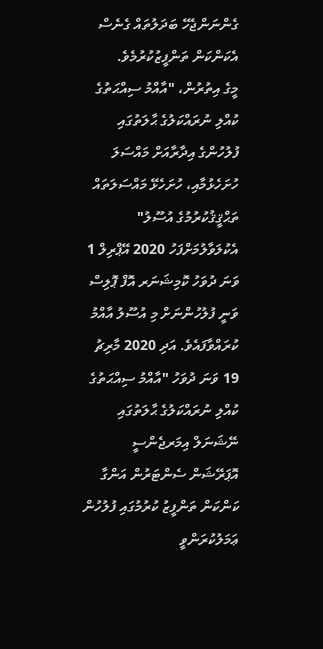ގެންނަންޖެހޭ ބަދަލުތައް ގެނެސް އެކަންކަން ތަންފީޒުކުރުމެވެ.
މީގެ އިތުރުން، "އާއްމު ސިއްޙަތުގެ ކުއްލި ނުރައްކަލުގެ ޙާލަތުގައި ފުލުހުންގެ އިދާރާއަށް މައްސަލަ ހުށަހެޅުމާއި، ހުށަހެޅޭ މައްސަލަތައް ތަޙްޤީޤުކުރުމުގެ އުސޫލު" އެކުލަވާލުމަށްފަހު 2020 އޭޕްރިލް 1 ވަނަ ދުވަހު ކޮމިޝަނަރ އޮފް ޕޮލިސް ވަނީ ފުލުހުންނަށް މި އުސޫލު އާއްމު ކުރައްވާފައެވެ. އަދި 2020 މާރިޗު 19 ވަނަ ދުވަހު "އާއްމު ސިއްޙަތުގެ ކުއްލި ނުރައްކަލުގެ ޙާލަތުގައި ނޭޝަނަލް އިމަރޖެންސީ އޮޕަރޭޝަން ސެންޓަރުން އަންގާ ކަންކަން ތަންފީޒު ކުރުމުގައި ފުލުހުން ޢަމަލުކުރަންވީ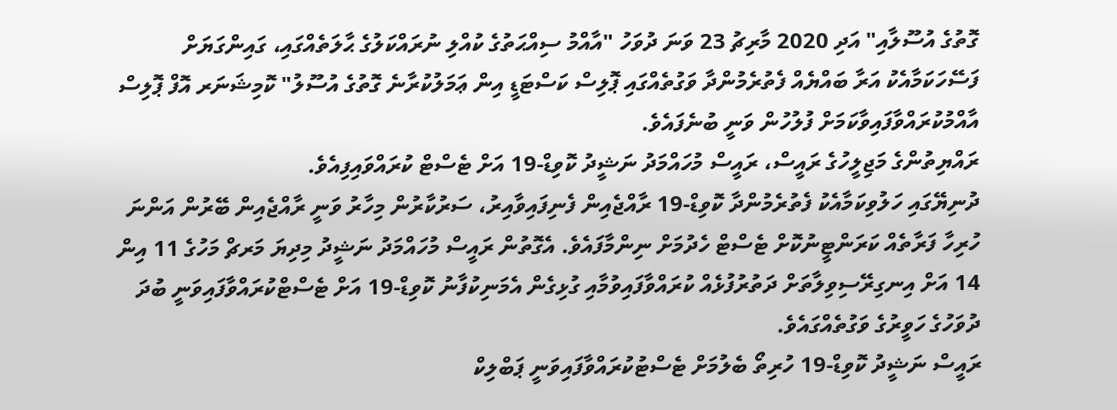ގޮތުގެ އުސޫލާއި" އަދި 2020 މާރިޗު 23 ވަނަ ދުވަހު "އާއްމު ސިއްޙަތުގެ ކުއްލި ނުރައްކަލުގެ ޙާލަތެއްގައި، ގައިންގަޔަށް ފަސޭހަކަމާއެކު އަރާ ބައްޔެއް ފެތުރެމުންދާ ވަގުތެއްގައި ޕޮލިސް ކަސްޓަޑީ އިން ޢަމަލުކުރާނެ ގޮތުގެ އުސޫލު" ކޮމިޝަނަރ އޮފް ޕޮލިސް އާއްމުކުރައްވާފައިވާކަމަށް ފުލުހުން ވަނީ ބުނެފައެވެ.
ރައްޔިތުންގެ މަޖިލީހުގެ ރައީސް، ރައީސް މުހައްމަދު ނަޝީދު ކޮވިޑް-19 އަށް ޓެސްޓް ކުރައްވައިފިއެވެ.
ދުނިޔޭގައި ހަލުވިކަމާއެކު ފެތުރެމުންދާ ކޮވިޑް-19 ރާއްޖެއިން ފެނިފައިވާއިރު، ސަރުކާރުން މިހާރު ވަނީ ރާއްޖެއިން ބޭރުން އަންނަ ހުރިހާ ފަރާތެއް ކަރަންޓީނުކޮށް ޓެސްޓް ހެދުމަށް ނިންމާފައެވެ. އެގޮތުން ރައީސް މުހައްމަދު ނަޝީދު މިދިޔަ މަރޗް މަހުގެ 11 އިން 14 އަށް އިނގިރޭސިވިލާތަށް ދަތުރުފުޅެއް ކުރައްވާފައިވުމާއި ގުޅިގެން އެމަނިކުފާނު ކޮވިޑް-19 އަށް ޓެސްޓްކުރައްވާފައިވަނީ ބުދަ ދުވަހުގެ ހަވީރުގެ ވަގުތެއްގައެވެ.
ރައީސް ނަޝީދު ކޮވިޑް-19 ހުރިތޯ ބެލުމަށް ޓެސްޓުކުރައްވާފައިވަނީ ޕަބްލިކް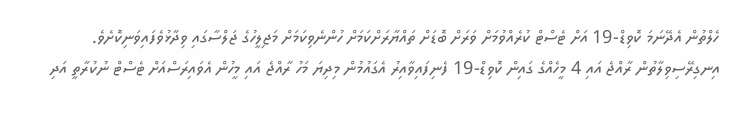ހެލްތުން އެދޭނަމަ ކޮވިޑް-19 އަށް ޓެސްޓް ކުރެއްވުމަށް ވަރަށް ބޮޑަށް ތައްޔާރަށްކަމަށް ހުންނެވިކަމަށް މަޖިލީހުގެ ޖަލްސާގައި ވިދާޅުވެފައިވަނިކޮށެވެ. އިނގިރޭސިވިލާތުން ރާއްޖެ އައި 4 މީހެއްގެ ގައިން ކޮވިޑް-19 ފެނިފައިވާއިރު އެގައުމުން މިދިޔަ މަހު ރާއްޖެ އައި މީހުން އެވައިރަސްއަށް ޓެސްޓް ނުކުރާތީ އަދި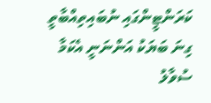ކަރަންޓީންގައި ނުބައިތިއްބާތީ ގިނަ ބަޔަކު އަންނަނީ އެކަމާ ސުވާލު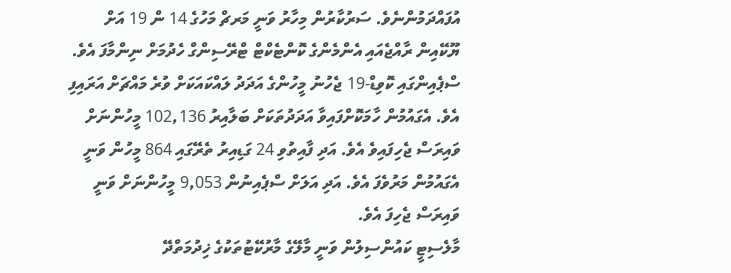އުފައްދަމުންނެވެ. ސަރުކާރުން މިހާރު ވަނީ މަރޗް މަހުގެ 14 ން 19 އަށް ޔޫކޭއިން ރާއްޖެއައި އެންމެންގެ ކޮންޓެކްޓް ޓްރޭސިންގް ހެދުމަށް ނިންމާފަ އެވެ.
ސްޕެއިންގައި ކޮވިޑް-19 ޖެހުނު މީހުންގެ އަދަދު ލައްކައަކަށް ވުރެ މައްޗަށް އަރައިފި އެވެ. އެގައުމުން ހާމަކޮށްފައިވާ އަދަދުތަކަށް ބަލާއިރު 102,136 މީހުންނަށް ވައިރަސް ޖެހިފައިވެ އެވެ. އަދި ފާއިތުވި 24 ގަޑިއިރު ތެރޭގައި 864 މީހުން ވަނީ އެގައުމުން މަރުވެފަ އެވެ. އަދި އަލަށް ސްޕެއިނުން 9,053 މީހުންނަށް ވަނީ ވައިރަސް ޖެހިފަ އެވެ.
މާލެސިޓީ ކައުންސިލުން ވަނީ މާލޭގެ މާރުކޭޓުތަކުގެ ޚިދުމަތްދޭ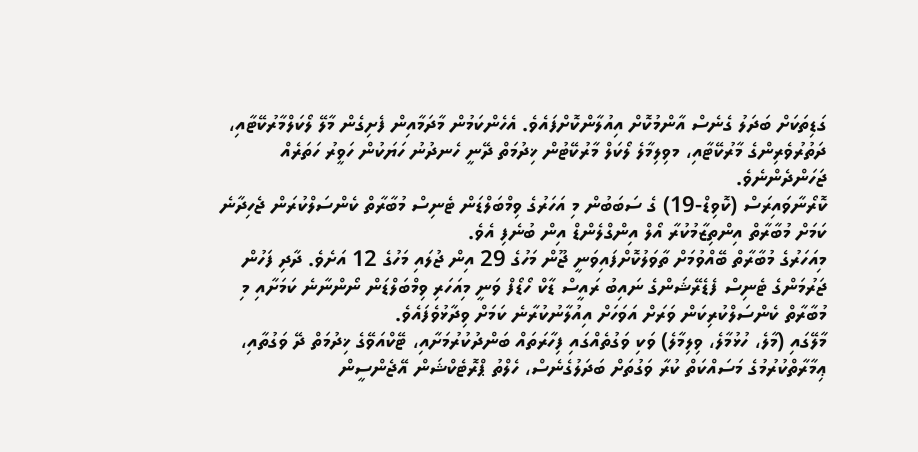ގަޑިތަކަށް ބަދަލު ގެނެސް އާންމުކޮށް އިއުލާންކޮށްފައެވެ. އެހެންކަމުން މާދަމާއިން ފެށިގެން މާލޭ ލޯކަލްމާރުކޭޓާއި، ދަތުރުވެރިންގެ މާރުކޭޓާއި، މވިލިމާލެ ލޯކަލް މާރުކޭޓުން ޚިދުމަތް ދޭނީ ހެނދުނު ހަޔަކުން ހަވީރު ހަތަރެއް ޖަހަންދެންނެވެ.
ކޮރޯނާވައިރަސް (ކޮވިޑް-19) ގެ ސަބަބުން މި އަހަރުގެ ވިމްބަލްޑަން ޓެނިސް މުބާރާތް ކެންސަލްކުރަން ޖެހިދާނެ ކަމަށް މުބާރާތް އިންތިޒާމުކުރާ އޯލް އިންގްލެންޑް އިން ބުނެފި އެވެ.
މިއަހަރުގެ މުބާރާތް ބޭއްވުމަށް ތާވަލުކޮށްފައިވަނީ ޖޫން މަހުގެ 29 އިން ޖުލައި މަހުގެ 12 އަށެވެ. ދާދި ފަހުން ޖަރުމަންގެ ޓެނިސް ފެޑެރޭޝަންގެ ނައިބު ރައީސް ޑާކް ހޯޑޯފް ވަނީ މިއަހަރި ވިމްބަލްޑަން ނޯންނާނެ ކަމަށާއި މި މުބާރާތް ކެންސަލްކުރިކަން ވަރަށް އަވަހަށް އިއުލާނުކުރާނެ ކަމަށް ވިދާޅުވެފައެވެ.
މާލޭގައި (މާލެ، ހުޅުމާލެ، ވިލިމާލެ) ވަކި ވަގުތެއްގައި ފިހާރަތައް ބަންދުކުރުމަށާއި، ޓޭކްއަވޭގެ ޚިދުމަތް ދޭ ވަގުތާއި، ޢިމާރާތްކުރުމުގެ މަސައްކަތް ކުރާ ވަގުތަށް ބަދަލުގެނެސް، ހެލްތު ޕްރޮޓެކްޝަން އޭޖެންސީން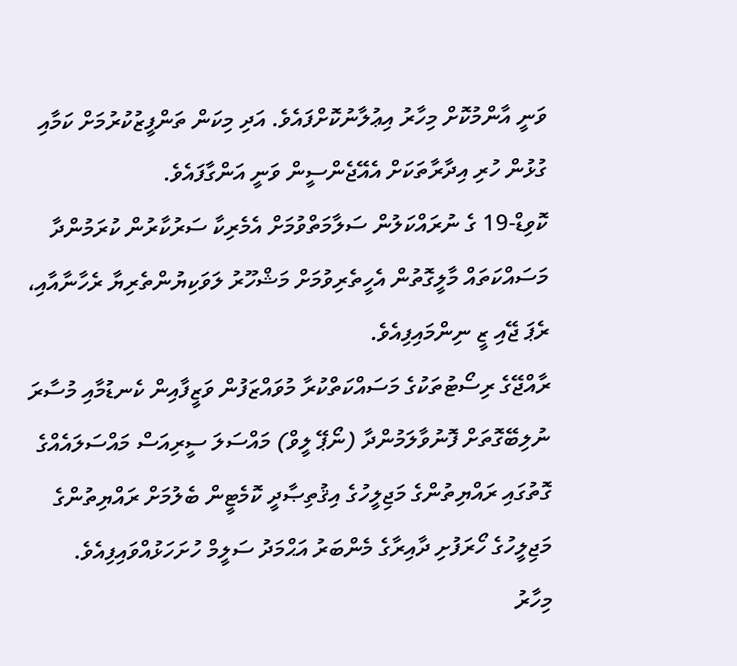ވަނީ އާންމުކޮށް މިހާރު އިޢުލާނުކޮށްފައެވެ. އަދި މިކަން ތަންފީޒުކުރުމަށް ކަމާއި ގުޅުން ހުރި އިދާރާތަކަށް އެއޭޖެންސީން ވަނީ އަންގާފައެވެ.
ކޮވިޑް-19 ގެ ނުރައްކަލުން ސަލާމަތްވުމަށް އެމެރިކާ ސަރުކާރުން ކުރަމުންދާ މަސައްކަތައް މާލީގޮތުން އެހީތެރިވުމަށް މަޝްހޫރު ލަވަކިޔުންތެރިޔާ ރެހާނާއާއި، ރެޕަ ޖޭއި ޒީ ނިންމައިފިއެވެ.
ރާއްޖޭގެ ރިސޯޓުތަކުގެ މަސައްކަތްކުރާ މުވައްޒަފުން ވަޒީފާއިން ކެނޑުމާއި މުސާރަ ނުލިބޭގޮތަށް ފޮނުވާލަމުންދާ (ނޯޕޭ ލީވް) މައްސަލަ ސީރިއަސް މައްސަލައެއްގެ ގޮތުގައި ރައްޔިތުންގެ މަޖިލީހުގެ އިޤުތިޞާދީ ކޮމެޓީން ބެލުމަށް ރައްޔިތުންގެ މަޖިލީހުގެ ހޯރަފުށި ދާއިރާގެ މެންބަރު އަޙްމަދު ސަލީމް ހުށަހަޅުއްވައިފިއެވެ.
މިހާރު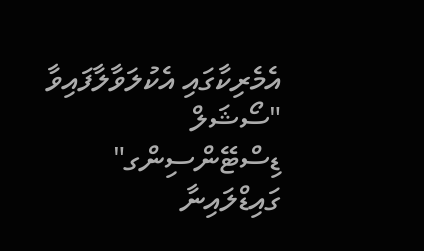އެމެރިކާގައި އެކުލަވާލާފައިވާ "ސޯޝަލް ޑިސްޓޭންސިންގ" ގައިޑްލައިނާ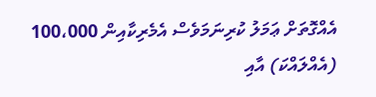އެއްގޮތަށް ޢަމަލު ކުރިނަމަވެސް އެމެރިކާއިން 100،000 (އެއްލައްކަ) އާއި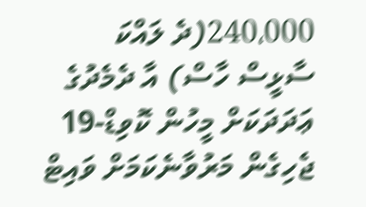240،000(ދެ ލައްކަ ސާޅީސް ހާސް) އާ ދެމެދުގެ ޢަދަދަކަށް މީހުން ކޮވިޑް-19 ޖެހިގެން މަރުވާނެކަމަށް ވައިޓް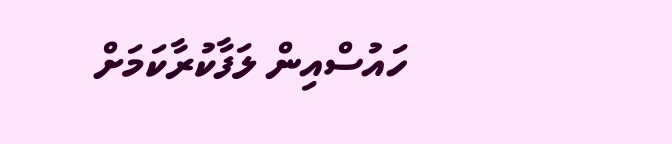ހައުސްއިން ލަފާކުރާކަމަށް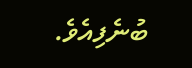ބުނެފިއެވެ.